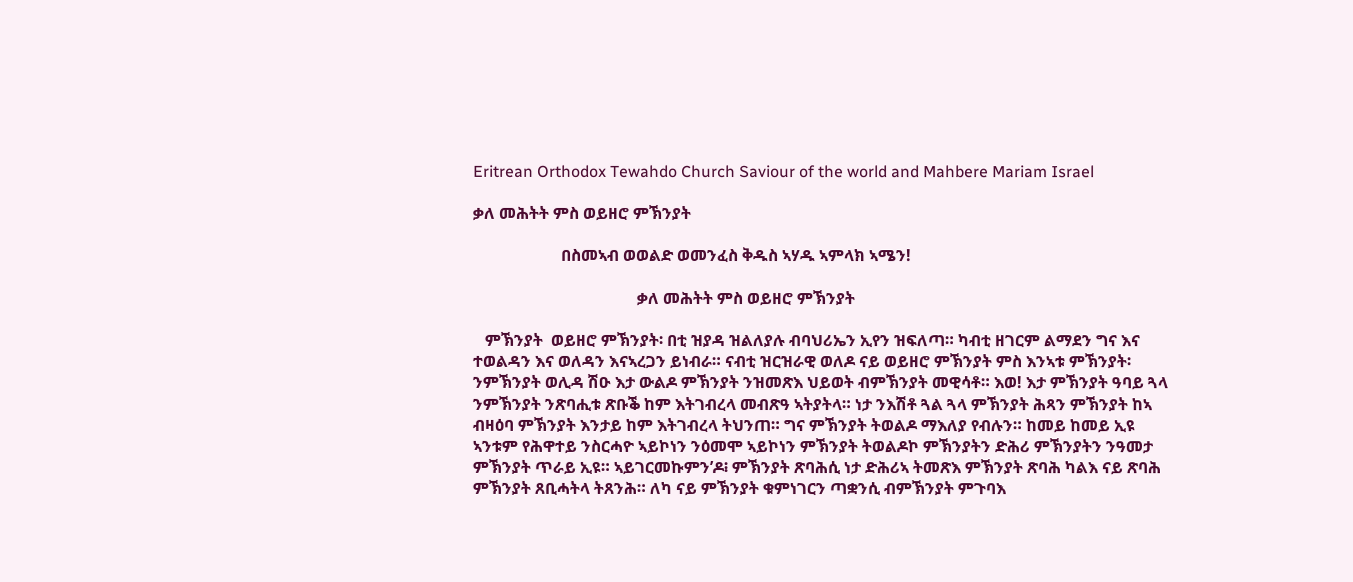Eritrean Orthodox Tewahdo Church Saviour of the world and Mahbere Mariam Israel

ቃለ መሕትት ምስ ወይዘሮ ምኽንያት

                      በስመኣብ ወወልድ ወመንፈስ ቅዱስ ኣሃዱ ኣምላክ ኣሜን!

                                         ቃለ መሕትት ምስ ወይዘሮ ምኽንያት

   ምኽንያት  ወይዘሮ ምኽንያት፡ በቲ ዝያዳ ዝልለያሉ ብባህሪኤን ኢየን ዝፍለጣ። ካብቲ ዘገርም ልማደን ግና እና ተወልዳን እና ወለዳን እናኣረጋን ይነብራ። ናብቲ ዝርዝራዊ ወለዶ ናይ ወይዘሮ ምኽንያት ምስ እንኣቱ ምኽንያት፡ ንምኽንያት ወሊዳ ሽዑ እታ ውልዶ ምኽንያት ንዝመጽእ ህይወት ብምኽንያት መዊሳቶ። እወ! እታ ምኽንያት ዓባይ ጓላ ንምኽንያት ንጽባሒቱ ጽቡቕ ከም እትገብረላ መብጽዓ ኣትያትላ። ነታ ንእሽቶ ጓል ጓላ ምኽንያት ሕጻን ምኽንያት ከኣ ብዛዕባ ምኽንያት እንታይ ከም እትገብረላ ትህንጠ። ግና ምኽንያት ትወልዶ ማእለያ የብሉን። ከመይ ከመይ ኢዩ ኣንቱም የሕዋተይ ንስርሓዮ ኣይኮነን ንዕመሞ ኣይኮነን ምኽንያት ትወልዶኮ ምኽንያትን ድሕሪ ምኽንያትን ንዓመታ ምኽንያት ጥራይ ኢዩ። ኣይገርመኩምን’ዶ፧ ምኽንያት ጽባሕሲ ነታ ድሕሪኣ ትመጽእ ምኽንያት ጽባሕ ካልእ ናይ ጽባሕ ምኽንያት ጸቢሓትላ ትጸንሕ። ለካ ናይ ምኽንያት ቁምነገርን ጣቋንሲ ብምኽንያት ምጉባእ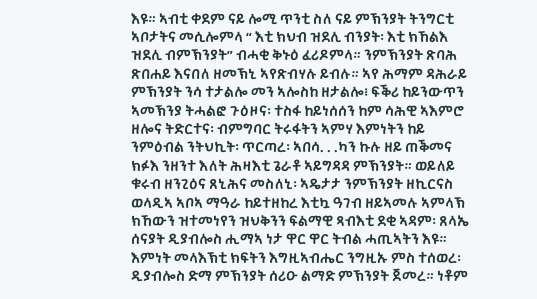እዩ። ኣብቲ ቀደም ናይ ሎሚ ጥንቲ ስለ ናይ ምኽንያት ትንግርቲ ኣቦታትና መሲሎምላ “ እቲ ክህብ ዝደሊ ብንያት፡ እቲ ክኸልእ ዝደሊ ብምኽንያት” ብሓቂ ቅኑዕ ፈሪዶምላ። ንምኽንያት ጽባሕ ጽበሐይ እናበለ ዘመኽኒ ኣየጽብሃሉ ይብሉ። ኣየ ሕማም ዳሕራይ ምኽንያት ንሳ ተታልሎ መን ኣሎስከ ዘታልሎ፧ ፍቕሪ ከይንውጥን ኣመኽንያ ትሓልፎ ጉዕዞና፡ ተስፋ ከይነሰሰን ከም ሳሕዊ ኣእምሮ ዘሎና ትድርተና፡ ብምግባር ትሩፋትን ኣምሃ እምነትን ከይ ንምዕብል ንትህኪት፡ ጥርጣረ፡ ኣበሳ. . .ካን ኩሉ ዘይ ጠቕመና ክፉእ ንዘንተ እለት ሕዛእቲ ጌራቶ ኣይግዳዳ ምኽንያት። ወይለይ ቁሩብ ዘንጊዕና ጸኒሕና መስለኒ፡ ኣዴታታ ንምኽንያት ዘኪርናስ ወላዲኣ ኣቦኣ ማዓራ ከይተዘከረ እቲኳ ዓገብ ዘይኣመሉ ኣምላኽ ክኸውን ዝተመነየን ዝህቅንን ፍልማዊ ጻብእቲ ደቂ ኣዳም፡ ጸላኤ ሰናያት ዲያብሎስ ሒማኣ ነታ ዋር ዋር ትብል ሓጢኣትን እዩ። እምነት መላእኽቲ ክፍትን እግዚኣብሔር ንግዚኡ ምስ ተሰወረ፡ ዲያብሎስ ድማ ምኽንያት ሰሪዑ ልማድ ምኽንያት ጀመረ። ነቶም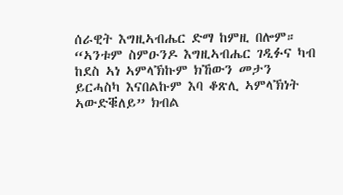ሰራዊት እግዚኣብሔር ድማ ከምዚ በሎም። “ኣንቱም ስምዑንዶ እግዚኣብሔር ገዲፉና ካብ ከደስ ኣነ ኣምላኽኩም ክኸውን መታን ይርሓስካ እናበልኩም እባ ቆጽሊ ኣምላኽነት ኣውድቑለይ” ክብል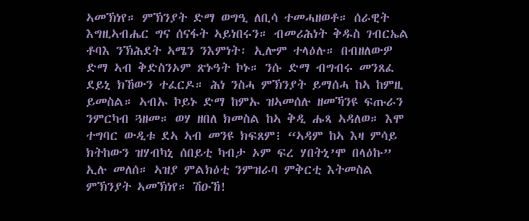ኣመኽነየ። ምኽንያት ድማ ወግዒ ለቢሳ ተመሓዘወቶ። ሰራዊት እግዚኣብሔር ግና ሰናፋት ኣይነበሩን። ብመሪሕነት ቅዱስ ገብርኤል ቶባእ ንኽሕደት ኣሜን ንእምነት፡ ኢሎም ተላዕሉ። በብዘለውዎ ድማ ኣብ ቅድስንኦም ጽኑዓት ኮኑ። ንሱ ድማ ብግብሩ መንጸፈ ደይኒ ክኸውን ተፈርዶ። ሕነ ንስሓ ምኽንያት ይማሰሓ ከኣ ከምዚ ይመስል። ኣብኡ ኮይኑ ድማ ከምኡ ዝኣመሰሉ ዘመኻንዩ ፍጡራን ንምርካብ ጓዘመ። ወሃ ዘበለ ክመስል ከኣ ቅዲ ሑጻ ኣዳለወ። እሞ ተግባር ውዲቱ ደኣ ኣብ መንዩ ክፍጸም፧ “ኣዳም ከኣ እዛ ምሳይ ክትከውን ዝሃብካኒ ሰበይቲ ካብታ ኦም ፍረ ሃበትኒ’ሞ በላዕኩ” ኢሉ መለሰ። ኣዝያ ምልክዕቲ ንምዝራባ ምቅርቲ እትመስል ምኽንያት ኣመኽነየ። ሽዑኸ!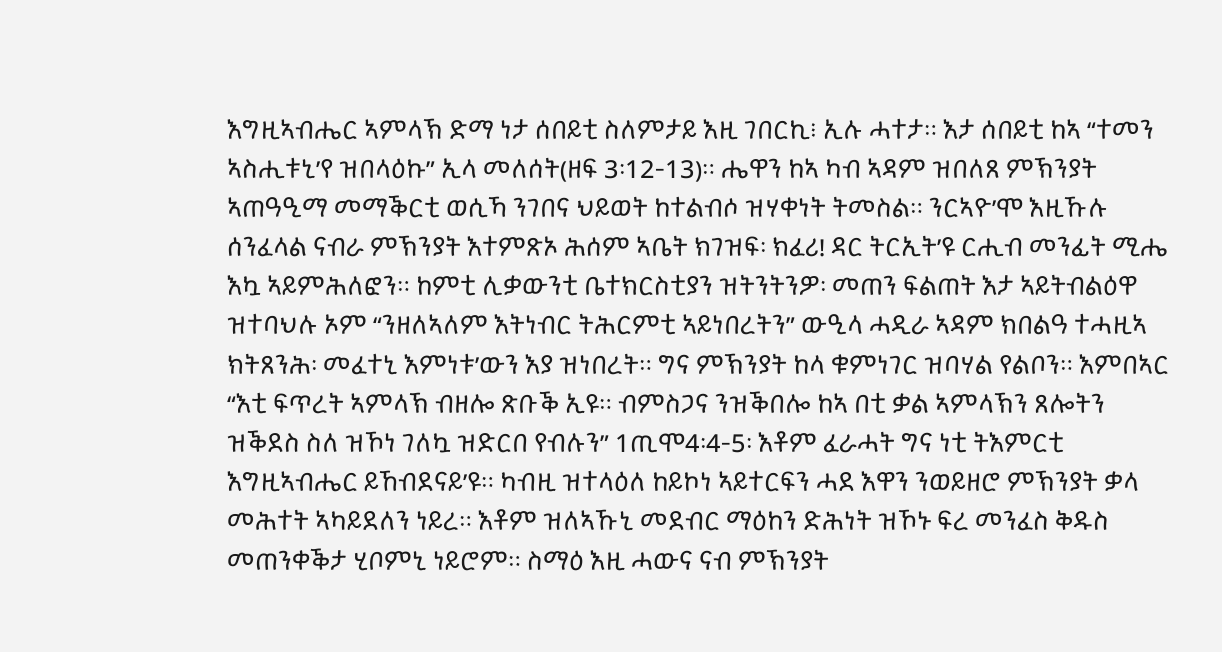እግዚኣብሔር ኣምላኽ ድማ ነታ ሰበይቲ ስለምታይ እዚ ገበርኪ፧ ኢሉ ሓተታ። እታ ሰበይቲ ከኣ “ተመን ኣስሒቱኒ’የ ዝበላዕኩ” ኢላ መለሰት(ዘፍ 3፡12-13)። ሔዋን ከኣ ካብ ኣዳም ዝበለጸ ምኽንያት ኣጠዓዒማ መማቕርቲ ወሲኻ ንገበና ህይወት ከተልብሶ ዝሃቀነት ትመስል። ንርኣዮ’ሞ እዚኹሉ ሰንፈላል ናብራ ምኽንያት እተምጽኦ ሕሰም ኣቤት ክገዝፍ፡ ክፈሪ! ዳር ትርኢት’ዩ ርሒብ መንፊት ሚሔ እኳ ኣይምሕለፎን። ከምቲ ሊቃውንቲ ቤተክርስቲያን ዝትንትንዎ፡ መጠን ፍልጠት እታ ኣይትብልዕዋ ዝተባህሉ ኦም “ንዘለኣለም እትነብር ትሕርምቲ ኣይነበረትን” ውዒላ ሓዲራ ኣዳም ክበልዓ ተሓዚኣ ክትጸንሕ፡ መፈተኒ እምነቱ’ውን እያ ዝነበረት። ግና ምኽንያት ከላ ቁምነገር ዝባሃል የልቦን። እምበኣር “እቲ ፍጥረት ኣምላኽ ብዘሎ ጽቡቕ ኢዩ። ብምስጋና ንዝቕበሎ ከኣ በቲ ቃል ኣምላኽን ጸሎትን ዝቕደስ ስለ ዝኾነ ገለኳ ዝድርበ የብሉን” 1ጢሞ4፡4-5፡ እቶም ፈራሓት ግና ነቲ ትእምርቲ እግዚኣብሔር ይኸብደናይ’ዩ። ካብዚ ዝተላዕለ ከይኮነ ኣይተርፍን ሓደ እዋን ንወይዘሮ ምኽንያት ቃላ መሕተት ኣካይደለን ነይረ። እቶም ዝለኣኹኒ መደብር ማዕከን ድሕነት ዝኾኑ ፍረ መንፈስ ቅዱስ መጠንቀቕታ ሂቦምኒ ነይሮም። ስማዕ እዚ ሓውና ናብ ምኽንያት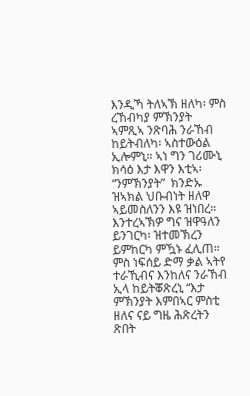እንዲኻ ትለኣኽ ዘለካ፡ ምስ ረኸብካያ ምኽንያት ኣምጺኣ ንጽባሕ ንራኸብ ከይትብለካ፡ ኣስተውዕል ኢሎምኒ። ኣነ ግን ገሪሙኒ ክሳዕ እታ እዋን እቲኣ፡ “ንምኽንያት”  ክንድኡ ዝኣክል ህቡብነት ዘለዋ ኣይመስለንን እዩ ዝነበረ። እንተረኣኽዎ ግና ዝዋዓለን ይንገርካ፡ ዝተመኽረን ይምከርካ ምዃኑ ፈሊጠ። ምስ ነፍሰይ ድማ ቃል ኣትየ ተራኺብና እንከለና ንራኸብ ኢላ ከይትቖጽረኒ “እታ ምኽንያት እምበኣር ምስቲ ዘለና ናይ ግዜ ሕጽረትን ጽበት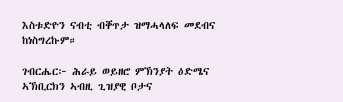እስቱድዮን ናብቲ ብቐጥታ ዝማሓላለፍ መደብና ከነስግረኩም።

ገብርሔር፦ ሕራይ ወይዘሮ ምኽንያት ዕድሜና ኣኽቢርክን ኣብዚ ጊዝያዊ ቦታና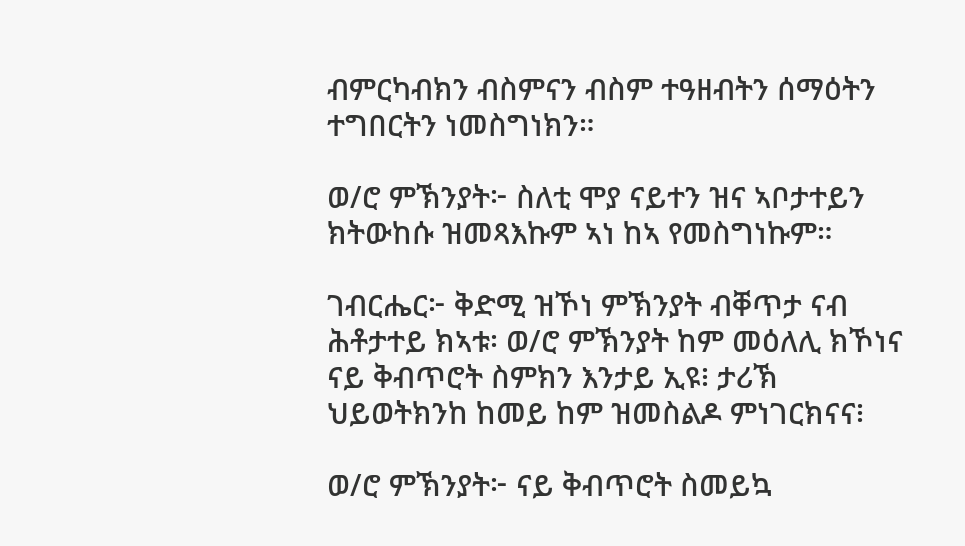ብምርካብክን ብስምናን ብስም ተዓዘብትን ሰማዕትን ተግበርትን ነመስግነክን።

ወ/ሮ ምኽንያት፦ ስለቲ ሞያ ናይተን ዝና ኣቦታተይን ክትውከሱ ዝመጻእኩም ኣነ ከኣ የመስግነኩም።

ገብርሔር፦ ቅድሚ ዝኾነ ምኽንያት ብቐጥታ ናብ ሕቶታተይ ክኣቱ፡ ወ/ሮ ምኽንያት ከም መዕለሊ ክኾነና ናይ ቅብጥሮት ስምክን እንታይ ኢዩ፧ ታሪኽ ህይወትክንከ ከመይ ከም ዝመስልዶ ምነገርክናና፧

ወ/ሮ ምኽንያት፦ ናይ ቅብጥሮት ስመይኳ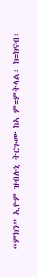“ምክን” ኢዮም ዝብሉኒ ትርጉሙ ከኣ ም=ምትላል፡ ክ=ክናብ፡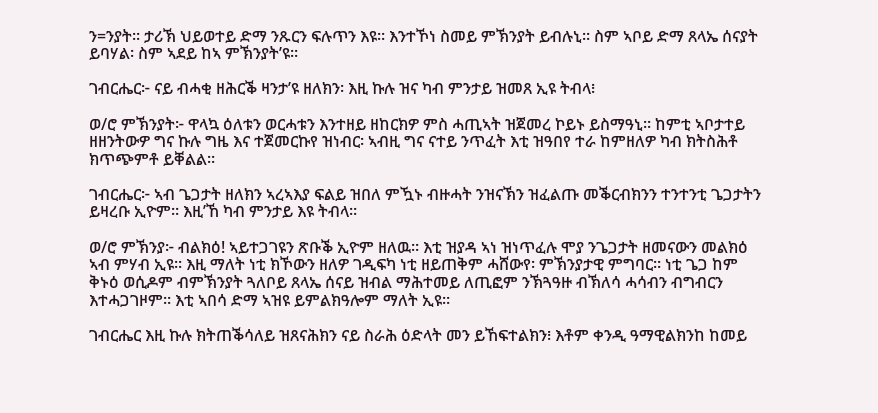ን=ንያት። ታሪኽ ህይወተይ ድማ ንጹርን ፍሉጥን እዩ። እንተኾነ ስመይ ምኽንያት ይብሉኒ። ስም ኣቦይ ድማ ጸላኤ ሰናያት ይባሃል፡ ስም ኣደይ ከኣ ምኽንያት’ዩ።

ገብርሔር፦ ናይ ብሓቂ ዘሕርቕ ዛንታ’ዩ ዘለክን፡ እዚ ኩሉ ዝና ካብ ምንታይ ዝመጸ ኢዩ ትብላ፧

ወ/ሮ ምኽንያት፦ ዋላኳ ዕለቱን ወርሓቱን እንተዘይ ዘከርክዎ ምስ ሓጢኣት ዝጀመረ ኮይኑ ይስማዓኒ። ከምቲ ኣቦታተይ ዘዘንትውዎ ግና ኩሉ ግዜ እና ተጀመርኩየ ዝነብር፡ ኣብዚ ግና ናተይ ንጥፈት እቲ ዝዓበየ ተራ ከምዘለዎ ካብ ክትስሕቶ ክጥጭምቶ ይቐልል።

ገብርሔር፦ ኣብ ጌጋታት ዘለክን ኣረኣእያ ፍልይ ዝበለ ምዃኑ ብዙሓት ንዝናኽን ዝፈልጡ መቕርብክንን ተንተንቲ ጌጋታትን ይዛረቡ ኢዮም። እዚ’ኸ ካብ ምንታይ እዩ ትብላ።

ወ/ሮ ምኽንያ፦ ብልክዕ! ኣይተጋገዩን ጽቡቕ ኢዮም ዘለዉ። እቲ ዝያዳ ኣነ ዝነጥፈሉ ሞያ ንጌጋታት ዘመናውን መልክዕ ኣብ ምሃብ ኢዩ። እዚ ማለት ነቲ ክኾውን ዘለዎ ገዲፍካ ነቲ ዘይጠቅም ሓሸውየ፡ ምኽንያታዊ ምግባር። ነቲ ጌጋ ከም ቅኑዕ ወሲዶም ብምኽንያት ጓለቦይ ጸላኤ ሰናይ ዝብል ማሕተመይ ለጢፎም ንኽጓዓዙ ብኽለሳ ሓሳብን ብግብርን እተሓጋገዞም። እቲ ኣበሳ ድማ ኣዝዩ ይምልክዓሎም ማለት ኢዩ።

ገብርሔር እዚ ኩሉ ክትጠቕሳለይ ዝጸናሕክን ናይ ስራሕ ዕድላት መን ይኸፍተልክን፧ እቶም ቀንዲ ዓማዊልክንከ ከመይ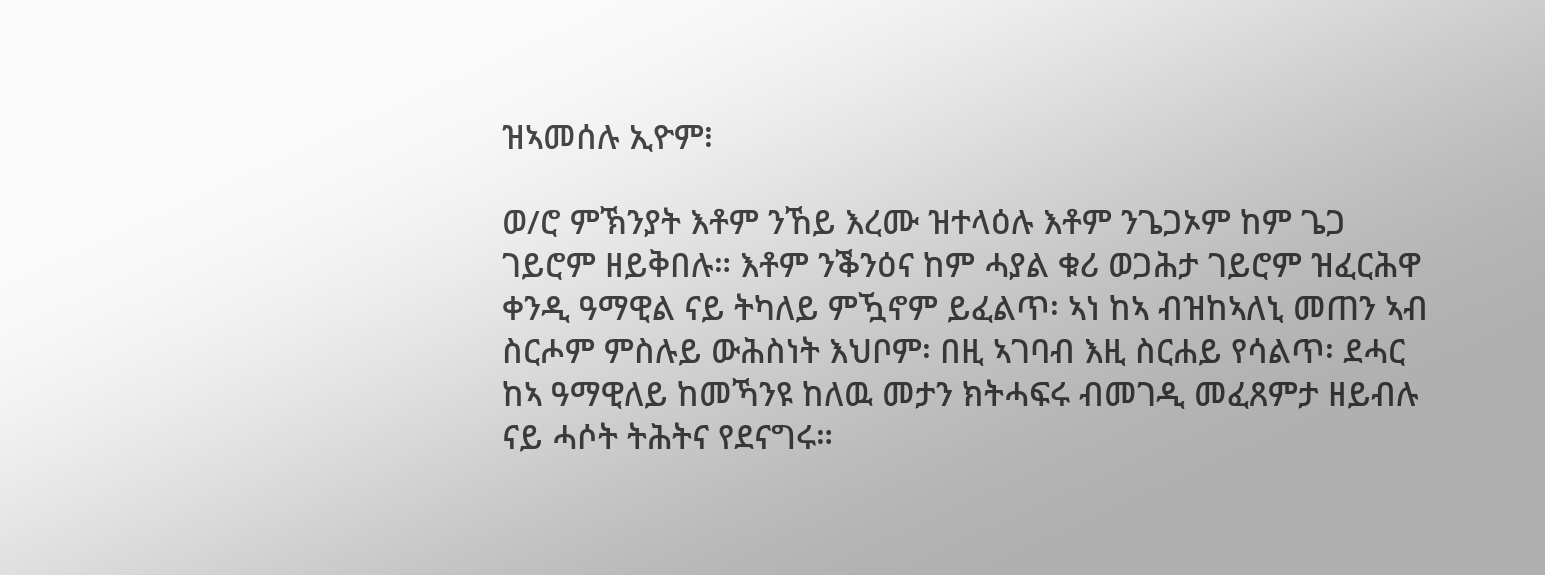ዝኣመሰሉ ኢዮም፧

ወ/ሮ ምኽንያት እቶም ንኸይ እረሙ ዝተላዕሉ እቶም ንጌጋኦም ከም ጌጋ ገይሮም ዘይቅበሉ። እቶም ንቕንዕና ከም ሓያል ቁሪ ወጋሕታ ገይሮም ዝፈርሕዋ ቀንዲ ዓማዊል ናይ ትካለይ ምዃኖም ይፈልጥ፡ ኣነ ከኣ ብዝከኣለኒ መጠን ኣብ ስርሖም ምስሉይ ውሕስነት እህቦም፡ በዚ ኣገባብ እዚ ስርሐይ የሳልጥ፡ ደሓር ከኣ ዓማዊለይ ከመኻንዩ ከለዉ መታን ክትሓፍሩ ብመገዲ መፈጸምታ ዘይብሉ ናይ ሓሶት ትሕትና የደናግሩ።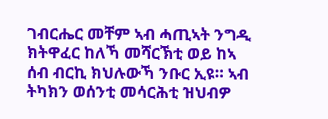ገብርሔር መቸም ኣብ ሓጢኣት ንግዲ ክትዋፈር ከለኻ መሻርኽቲ ወይ ከኣ ሰብ ብርኪ ክህሉውኻ ንቡር ኢዩ። ኣብ ትካክን ወሰንቲ መሳርሕቲ ዝህብዎ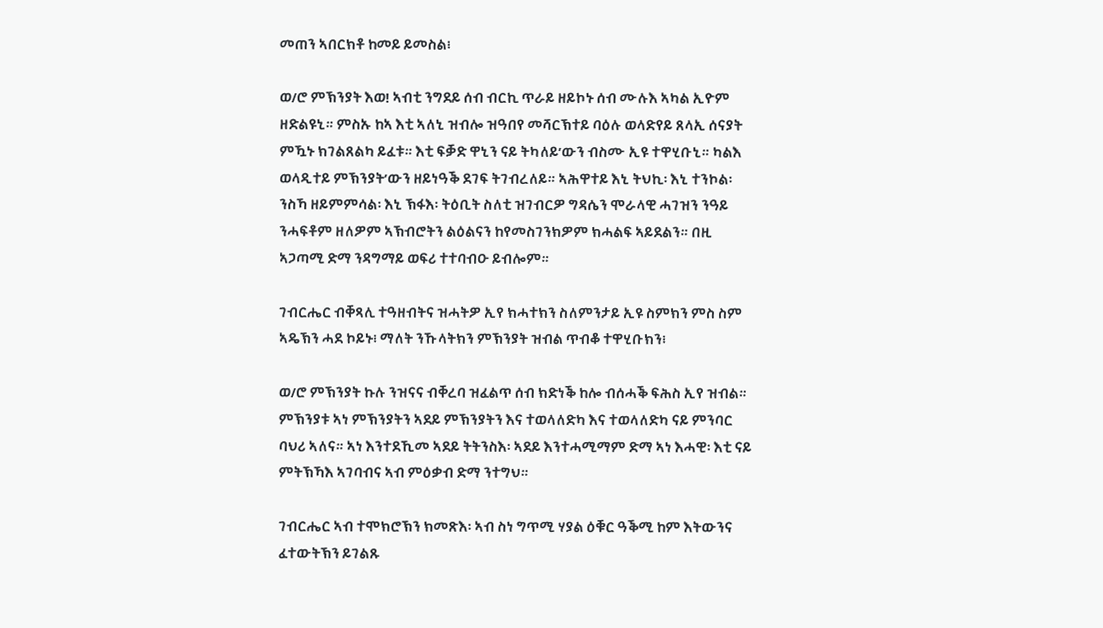መጠን ኣበርክቶ ከመይ ይመስል፧

ወ/ሮ ምኽንያት እወ! ኣብቲ ንግደይ ሰብ ብርኪ ጥራይ ዘይኮኑ ሰብ ሙሉእ ኣካል ኢዮም ዘድልዩኒ። ምስኡ ከኣ እቲ ኣለኒ ዝብሎ ዝዓበየ መሻርኽተይ ባዕሉ ወላድየይ ጸላኢ ሰናያት ምዃኑ ክገልጸልካ ይፈቱ። እቲ ፍቓድ ዋኒን ናይ ትካለይ’ውን ብስሙ ኢዩ ተዋሂቡኒ። ካልእ ወላዲተይ ምኽንያት’ውን ዘይነዓቕ ደገፍ ትገብረለይ። ኣሕዋተይ እኒ ትህኪ፡ እኒ ተንኮል፡ ንስኻ ዘይምምሳል፡ እኒ ኽፋእ፡ ትዕቢት ስለቲ ዝገብርዎ ግዳሴን ሞራላዊ ሓገዝን ንዓይ ንሓፍቶም ዘለዎም ኣኽብሮትን ልዕልናን ከየመስገንክዎም ክሓልፍ ኣይደልን። በዚ ኣጋጣሚ ድማ ንዳግማይ ወፍሪ ተተባብዑ ይብሎም።

ገብርሔር ብቐጻሊ ተዓዘብትና ዝሓትዎ ኢየ ክሓተክን ስለምንታይ ኢዩ ስምክን ምስ ስም ኣዴኽን ሓደ ኮይኑ፧ ማለት ንኹላትክን ምኽንያት ዝብል ጥብቆ ተዋሂቡክን፧

ወ/ሮ ምኽንያት ኩሉ ንዝናና ብቐረባ ዝፈልጥ ሰብ ክድነቕ ከሎ ብሰሓቕ ፍሕስ ኢየ ዝብል። ምኽንያቱ ኣነ ምኽንያትን ኣደይ ምኽንያትን እና ተወላለድካ እና ተወላለድካ ናይ ምንባር ባህሪ ኣለና። ኣነ እንተደኺመ ኣደይ ትትንስእ፡ ኣደይ እንተሓሚማም ድማ ኣነ እሓዊ፡ እቲ ናይ ምትኽኻእ ኣገባብና ኣብ ምዕቃብ ድማ ንተግህ።

ገብርሔር ኣብ ተሞክሮኽን ክመጽእ፡ ኣብ ስነ ግጥሚ ሃያል ዕቑር ዓቕሚ ከም እትውንና ፈተውትኽን ይገልጹ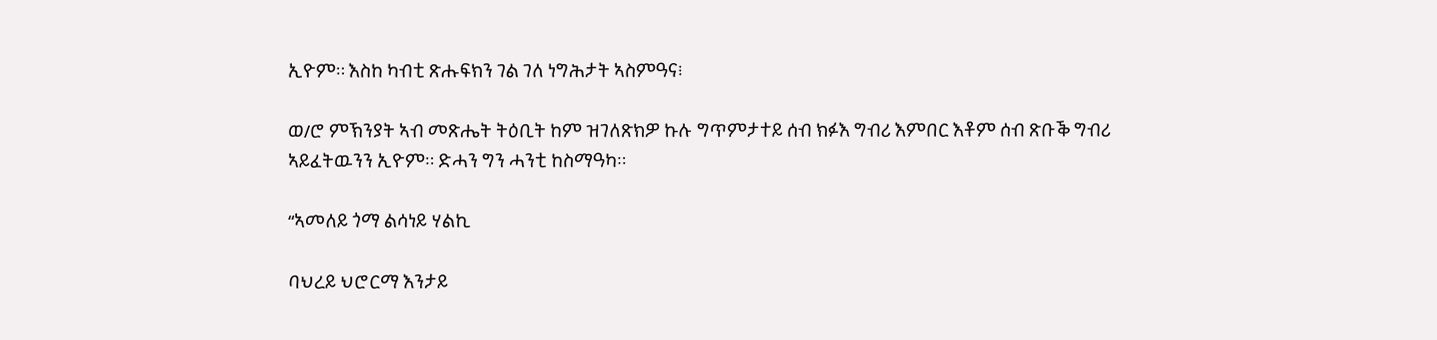ኢዮም። እስከ ካብቲ ጽሑፍክን ገል ገለ ነግሕታት ኣስምዓና፧

ወ/ሮ ምኽንያት ኣብ መጽሔት ትዕቢት ከም ዝገለጽክዎ ኩሉ ግጥምታተይ ሰብ ክፉእ ግብሪ እምበር እቶም ሰብ ጽቡቕ ግብሪ ኣይፈትዉንን ኢዮም። ድሓን ግን ሓንቲ ከስማዓካ።

“ኣመለይ ጎማ ልሳነይ ሃልኪ

ባህረይ ህሮርማ እንታይ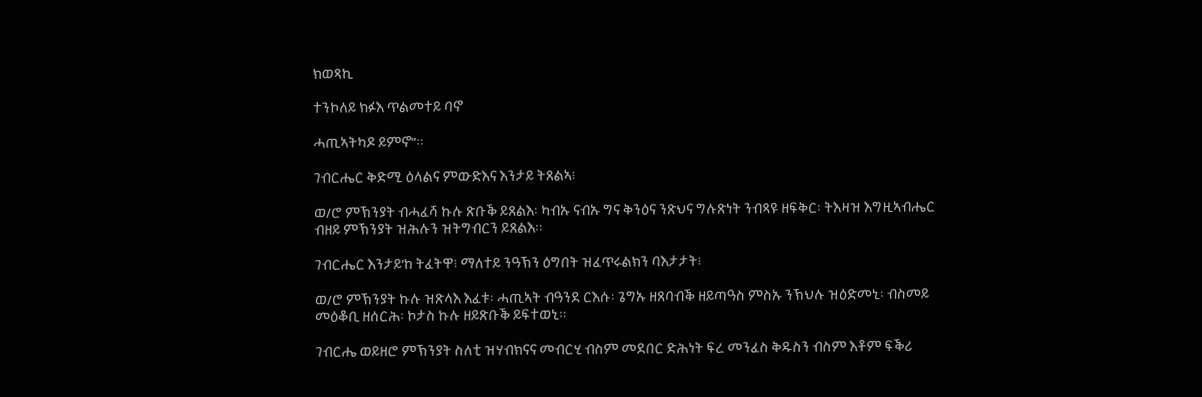ክወጻኪ

ተንኮለይ ክፉእ ጥልመተይ ባኖ

ሓጢኣትካዶ ይምኖ”።

ገብርሔር ቅድሚ ዕላልና ምውድእና እንታይ ትጸልኣ፧

ወ/ሮ ምኽንያት ብሓፈሻ ኩሉ ጽቡቕ ይጸልእ፡ ካብኡ ናብኡ ግና ቅንዕና ንጽህና ግሉጽነት ንብጻዩ ዘፍቅር፡ ትእዛዝ እግዚኣብሔር ብዘይ ምኽንያት ዝሕሉን ዝትግብርን ይጸልእ።

ገብርሔር እንታይ’ከ ትፈትዋ፧ ማለተይ ንዓኽን ዕግበት ዝፈጥሩልክን ባእታታት፧

ወ/ሮ ምኽንያት ኩሉ ዝጽላእ እፈቱ፡ ሓጢኣት ብዓንደ ርእሱ፡ ጌግኡ ዘጸባብቕ ዘይጣዓስ ምስኡ ንኽህሉ ዝዕድመኒ፡ ብስመይ መዕቆቢ ዘሰርሕ፡ ኮታስ ኩሉ ዘይጽቡቕ ይፍተወኒ።

ገብርሔ ወይዘሮ ምኽንያት ስለቲ ዝሃብክናና መብርሂ ብስም መደበር ድሕነት ፍረ መንፈስ ቅዱስን ብስም እቶም ፍቕሪ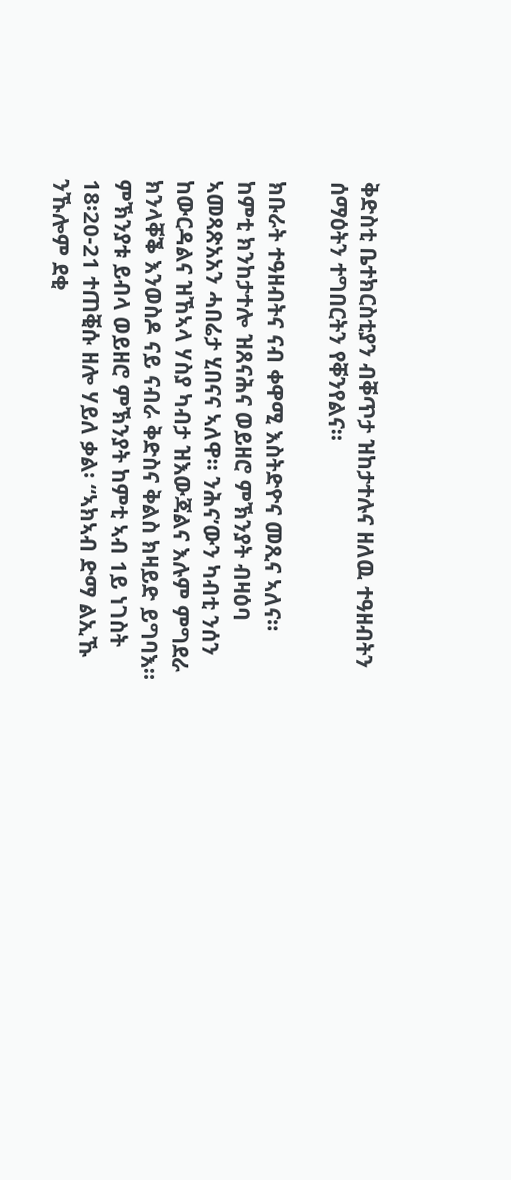ቅድስቲ ቤተክርስቲያን ብቐጥታ ዝከታተሉና ዘለዉ ተዓዘብትን ሰማዕትን ተግበርትን የቐንየልና።

ክቡራት ተዓዘብትና ናብ ቀዋሚ እስትድዮና መጺና ኣለና። ከምቲ ክንከታተሎ ዝጸናሕና ወይዘሮ ምኽንያት ብዛዕባ ኣመጻጽአአን ሓበሬታ ሂበናና ኣለዋ። ንሕና’ውን ካብቲ ንሰን ከውርዳልና ዝኸኣላ ሃስያ ካብታ ዝእውጃልና እሉም ምግደራ ክንላቐቕ እንወስዶ ናይ ናብራ ቅድስና ቅልስ ክዛይድ ይግባእ። ምኽንያቱ ይብላ ወይዘሮ ምኽንያት ከምቲ ኣብ 1ይ ነገስት 18፡20-21 ተጠቒሱ ዘሎ ሃይለ ቃል፡ “ኣክኣብ ድማ ልኢኹ ንኹሎም ደቂ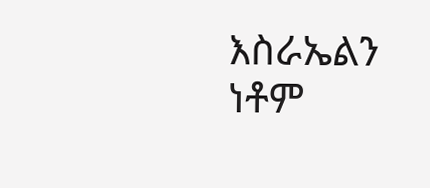እስራኤልን ነቶም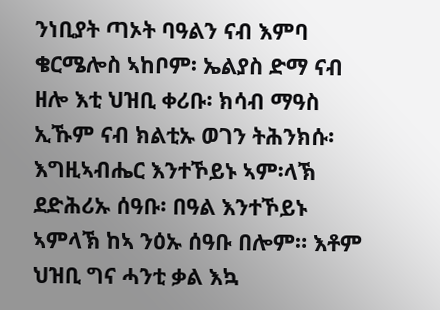ንነቢያት ጣኦት ባዓልን ናብ እምባ ቄርሜሎስ ኣከቦም፡ ኤልያስ ድማ ናብ ዘሎ እቲ ህዝቢ ቀሪቡ፡ ክሳብ ማዓስ ኢኹም ናብ ክልቲኡ ወገን ትሕንክሱ፡ እግዚኣብሔር እንተኾይኑ ኣም፡ላኽ ደድሕሪኡ ሰዓቡ፡ በዓል እንተኾይኑ ኣምላኽ ከኣ ንዕኡ ሰዓቡ በሎም። እቶም ህዝቢ ግና ሓንቲ ቃል እኳ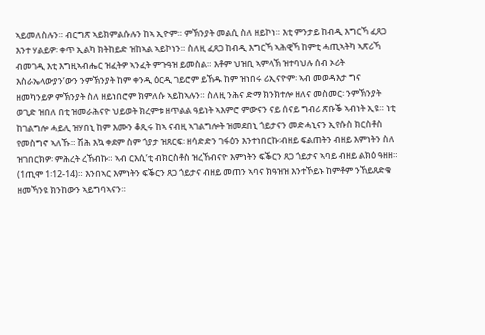ኣይመለስሉን። ብርግጽ ኣይክምልሱሉን ከኣ ኢዮም። ምኽንያት መልሲ ስለ ዘይኮነ። እቲ ምንታይ ከብዲ እግርኻ ፈጸጋ እንተ ሃልይዎ፡ ቀጥ ኢልካ ክትከይድ ዝከኣል ኣይኮነን። ስለዚ ፈጸጋ ከብዲ እግርኻ ኣሕዊኻ ከምቲ ሓጢኣትካ ኣጽሪኻ ብመገዲ እቲ እግዚኣብሔር ዝፈትዎ ኣንፈት ምጉዓዝ ይመስል። እቶም ህዝቢ ኣምላኽ ዝተባህሉ ሰብ ኦሪት እስራኤላውያን’ውን ንምኽንያት ከም ቀንዲ ዕርዲ ገይሮም ይኸዱ ከም ዝነበሩ ሪኢናዮም፡ ኣብ መወዳእታ ግና ዘመካንይዎ ምኽንያት ስለ ዘይነበሮም ክምለሱ ኣይከኣሉን። ስለዚ ንሕና ድማ ክንክተሎ ዘለና መስመር፡ ንምኽንያት ወጊድ ዝበለ በቲ ዝመራሕናዮ ህይወት ክረምቱ ዘጥልል ዓይነት ኣእምሮ ምውናን ናይ ሰናይ ግብሪ ጽቡቕ ኣብነት ኢዩ። ነቲ ከገልግሎ ሓይሊ ዝሃበኒ ከም እሙን ቆጺሩ ከኣ ናብዚ ኣገልግሎት ዝመደበኒ ጎይታናን መድሓኒናን ኢየሱስ ክርስቶስ የመስግኖ ኣለኹ። ሽሕ እኳ ቀደም ስም ጎያታ ዝጸርፍ፡ ዘሳድድን ገፋዕን እንተነበርኩ፡ብዘይ ፍልጠትን ብዘይ እምነትን ስለ ዝገበርክዎ፡ ምሕረት ረኸብኩ። ኣብ ርእሲ’ቲ ብክርስቶስ ዝረኸብናዮ እምነትን ፍቕርን ጸጋ ጎይታና ኣባይ ብዘይ ልክዕ ዓዘዘ። (1ጢሞ 1፡12-14)። እንበኣር እምነትን ፍቕርን ጸጋ ጎይታና ብዘይ መጠን ኣባና ክዓዝዝ እንተኾይኑ ከምቶም ንኸይጸድቁ ዘመኻንዩ ክንከውን ኣይግባኣናን።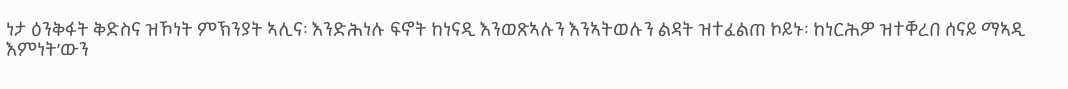ነታ ዕንቅፋት ቅድስና ዝኾነት ምኽንያት ኣሊና፡ እንድሕነሉ ፍኖት ከነናዲ እንወጽኣሉን እንኣትወሉን ልዳት ዝተፈልጠ ኮይኑ፡ ከነርሕዎ ዝተቐረበ ሰናይ ማኣዲ እምነት’ውን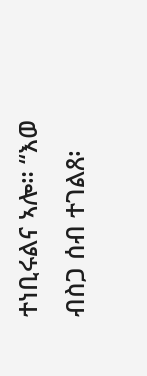ተነቢሩልና ኣሎ። “እወ ብስጋ ሰብ ተገልጸ፡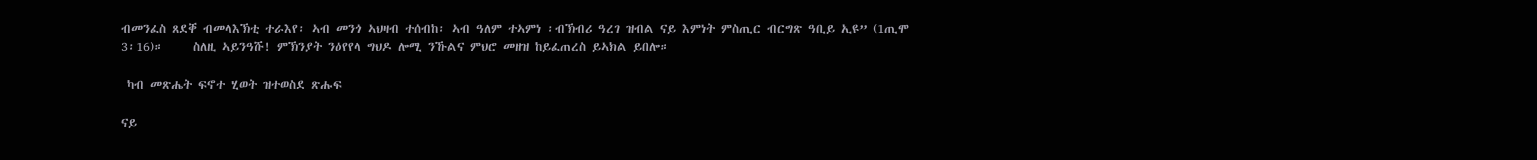ብመንፈስ ጸደቐ ብመላእኽቲ ተራእየ፡ ኣብ መንጎ ኣህዛብ ተሰብከ፡ ኣብ ዓለም ተኣምነ ፡ብኽብሪ ዓረገ ዝብል ናይ እምነት ምስጢር ብርግጽ ዓቢይ ኢዩ” (1ጢሞ 3፡16)።     ስለዚ ኣይንዓሹ! ምኽንያት ንዕየየላ ግህዶ ሎሚ ንኹልና ምህሮ መዘዝ ከይፈጠረስ ይኣክል ይበሎ።

 ካብ መጽሔት ፍኖተ ሂወት ዝተወስደ ጽሑፍ

ናይ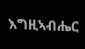እግዚኣብሔር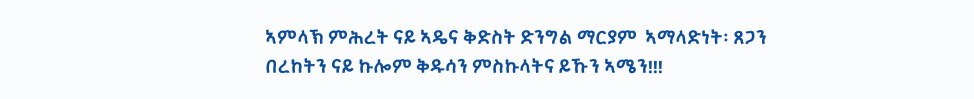ኣምላኽ ምሕረት ናይ ኣዴና ቅድስት ድንግል ማርያም  ኣማላድነት፡ ጸጋን በረከትን ናይ ኩሎም ቅዱሳን ምስኩላትና ይኹን ኣሜን!!!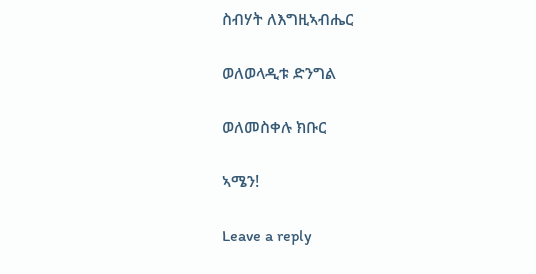ስብሃት ለእግዚኣብሔር

ወለወላዲቱ ድንግል

ወለመስቀሉ ክቡር

ኣሜን!

Leave a reply